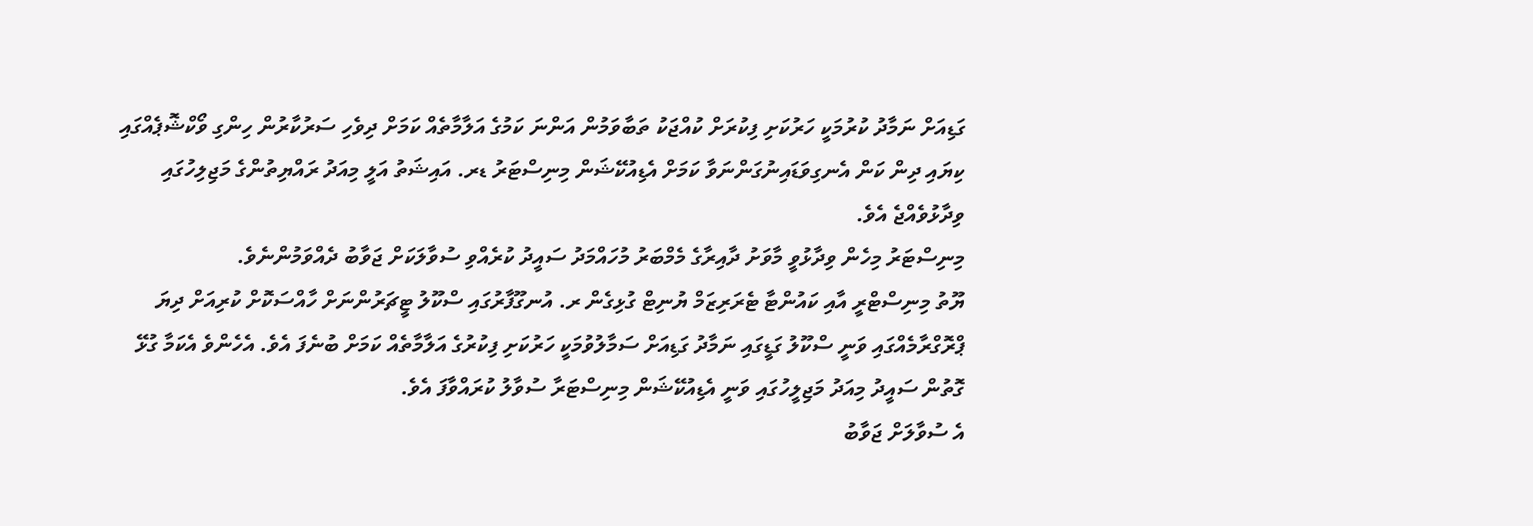ގަޑިއަށް ނަމާދު ކުރުމަކީ ހަރުކަށި ފިކުރަށް ކުއްޖަކު ތަބާވަމުން އަންނަ ކަމުގެ އަލާމާތެއް ކަމަށް ދިވެހި ސަރުކާރުން ހިންގި ވޯކްޝޮޕެއްގައި ކިޔައި ދިން ކަން އެނގިވަޑައިނުގަންނަވާ ކަމަށް އެޑިއުކޭޝަން މިނިސްޓަރު ޑރ. އައިޝަތު އަލީ މިއަދު ރައްޔިތުންގެ މަޖިލިހުގައި ވިދާޅުވެއްޖެ އެވެ.
މިނިސްޓަރު މިހެން ވިދާޅުވީ މާވަށު ދާއިރާގެ މެމްބަރު މުހައްމަދު ސައީދު ކުރެއްވި ސުވާލަކަށް ޖަވާބު ދެއްވަމުންނެވެ.
ޔޫތު މިނިސްޓްރީ އާއި ކައުންޓާ ޓެރަރިޒަމް ޔުނިޓް ގުޅިގެން ރ. އުނގޫފާރުގައި ސްކޫލު ޓީޗަރުންނަށް ހާއްސަކޮށް ކުރިއަށް ދިޔަ ޕްރޮގްރާމެއްގައި ވަނީ ސްކޫލު ގަޑީގައި ނަމާދު ގަޑިއަށް ސަމާލުވުމަކީ ހަރުކަށި ފިކުރުގެ އަލާމާތެއް ކަމަށް ބުނެފަ އެވެ. އެހެންވެ އެކަމާ ގުޅޭ ގޮތުން ސައީދު މިއަދު މަޖިލީހުގައި ވަނީ އެޑިއުކޭޝަން މިނިސްޓަރާ ސުވާލު ކުރައްވާފަ އެވެ.
އެ ސުވާލަށް ޖަވާބު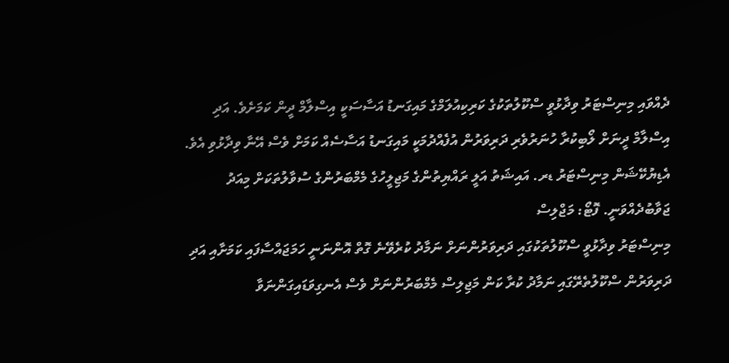ދެއްވައި މިނިސްޓަރު ވިދާޅުވީ ސްކޫލުތަކުގެ ކަރިކިއުލަމްގެ މައިގަނޑު އަސާސަކީ އިސްލާމް ދީން ކަމަށެވެ. އަދި އިސްލާމް ދީނަށް ލޯބިކުރާ ހުނަރުވެރި ދަރިވަރުން އުފެއްދުމަކީ މައިގަނޑު އަސާސެއް ކަމަށް ވެސް އޭނާ ވިދާޅުވި އެވެ.
އެޑިޔުކޭޝަން މިނިސްޓަރު ޑރ. އައިޝަތު އަލީ ރައްޔިތުންގެ މަޖިލީހުގެ މެމްބަރުންގެ ސުވާލުތަކަށް މިއަދު ޖަވާބުދެއްވަނީ. ފޮޓޯ: މަޖްލިސް
މިނިސްޓަރު ވިދާޅުވީ ސްކޫލުތަކުގައި ދަރިވަރުންނަށް ނަމާދު ކުރެވޭނެ ގޮތް އޮންނަނީ ހަމަޖައްސާފައި ކަމަށާއި އަދި ދަރިވަރުން ސްކޫލުތެރޭގައި ނަމާދު ކުރާ ކަން މަޖިލިސް މެމްބަރުންނަށް ވެސް އެނގިވަޑައިގަންނަވާ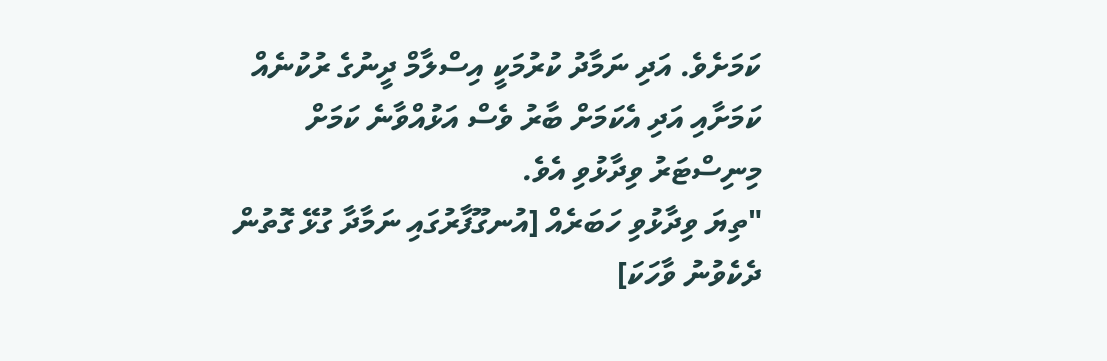ކަމަށެވެ. އަދި ނަމާދު ކުރުމަކީ އިސްލާމް ދީނުގެ ރުކުނެއް ކަމަށާއި އަދި އެކަމަށް ބާރު ވެސް އަޅުއްވާނެ ކަމަށް މިނިސްޓަރު ވިދާޅުވި އެވެ.
"ތިޔަ ވިދާޅުވި ހަބަރެއް [އުނގޫފާރުގައި ނަމާދާ ގުޅޭ ގޮތުން ދެކެވުނު ވާހަކަ]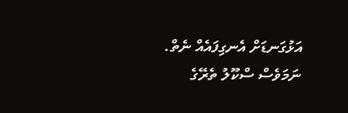އަޅުގަނޑަށް އެނގިފައެއް ނެތް. ނަމަވެސް ސްކޫލު ތެރޭގެ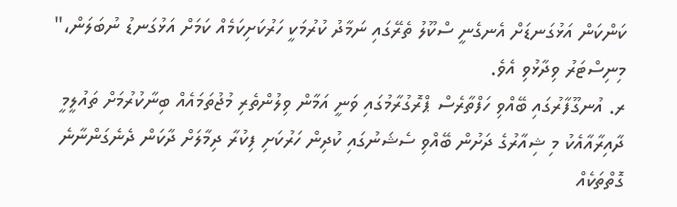ކަންކަން އަޅުގަނޑަށް އެނގެނީ ސްކޫލު ތެރޭގައި ނަމާދު ކުރުމަކީ ހަރުކަށިކަމެއް ކަމަށް އަޅުގަނޑު ނުބަލަން،" މިނިސްޓަރު ވިދާޅުވި އެވެ.
ރ. އުނގޫފާރުގައި ބޭއްވި ހަފްތާރެސް ޕްރޮގުރާމުގައި ވަނީ އަމާން ވިލުންތެރި މުޖުތަމައެއް ބިނާކުރުމަށް ތައުލީމީ ދާއިރާއާއެކު މި ޝިއާރުގެ ދަށުން ބޭއްވި ސެޝަނުގައި ކުދިން ހަރުކަށި ފިކުރާ ދިމާލަށް ދާކަން ދެނެގަންނާނެ ގޮތްތަކެއް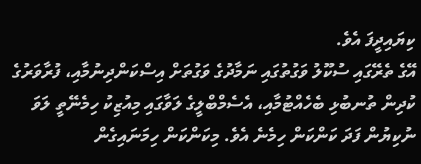ކިޔައިދީފަ އެވެ.
އޭގެ ތެރޭގައި ސުކޫލު ވަގުތުގައި ނަމާދުގެ ވަގުތަށް އިސްކަންދިނުމާއި، ފުރާވަރުގެ ކުދިން ތުނބުޅި ބެހެއްޓުމާއި، އެސެމްބްލީގެ ލަވާގައި މިއުޒިކު ހިމެނޭތީ ލަވަ ނުކިޔުން ފަދަ ކަންކަން ހިމެނެ އެވެ. މިކަންކަން ހިމަނައިގެން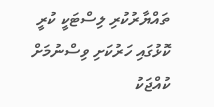ތައްޔާރުކުރި ލިސްޓަކީ ކުރީ ކޮޅުގައި ހަރުކަށި ވިސްނުމަށް ކުއްޖަކު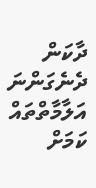ދާކަން ދެނެގަންނަ އަލާމާތްތައް ކަމަށް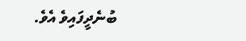ބުނެދީފައިވެ އެވެ.